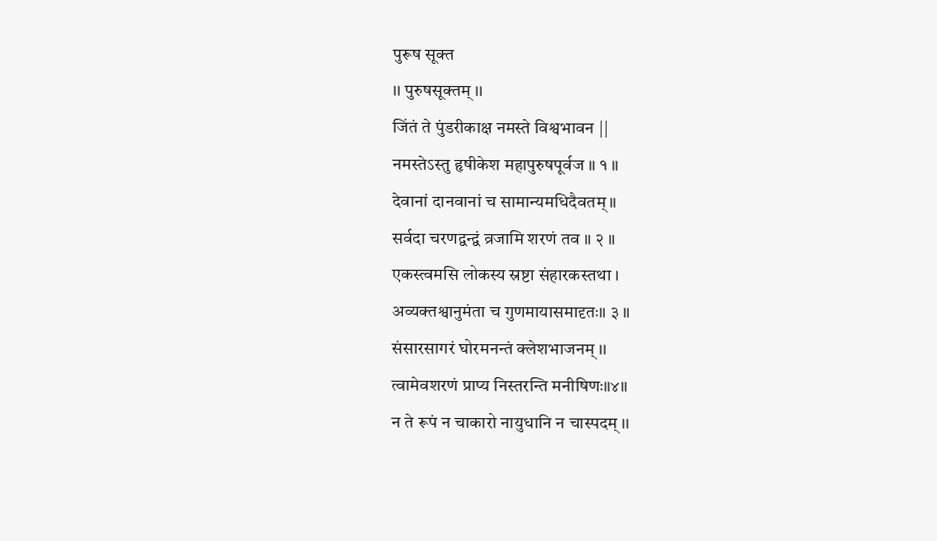पुरूष सूक्त
।। पुरुषसूक्तम् ।।
जिंतं ते पुंडरीकाक्ष नमस्ते विश्वभावन ||
नमस्तेऽस्तु हृषीकेश महापुरुषपूर्वज ॥ १ ॥
देवानां दानवानां च सामान्यमधिदैवतम् ॥
सर्वदा चरणद्वन्द्वं व्रजामि शरणं तव ॥ २ ॥
एकस्त्वमसि लोकस्य स्रष्टा संहारकस्तथा ।
अव्यक्तश्वानुमंता च गुणमायासमादृतः॥ ३ ॥
संसारसागरं घोरमनन्तं क्लेशभाजनम् ।।
त्वामेवशरणं प्राप्य निस्तरन्ति मनीषिणः॥४॥
न ते रूपं न चाकारो नायुधानि न चास्पदम् ।।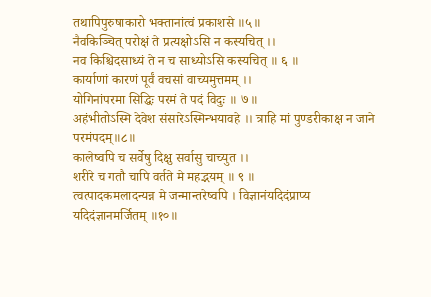तथापिपुरुषाकारो भक्तानांत्वं प्रकाशसे ॥५॥
नैवकिञ्चित् परोक्षं ते प्रत्यक्षोऽसि न कस्यचित् ।।
नव किश्चिदसाध्यं ते न च साध्योऽसि कस्यचित् ॥ ६ ॥
कार्याणां कारणं पूर्वं वचसां वाच्यमुत्तमम् ।।
योगिनांपरमा सिद्धिः परमं ते पदं विदुः ॥ ७॥
अहंभीतोऽस्मि देवेश संसारेऽस्मिन्भयावहे ।। त्राहि मां पुण्डरीकाक्ष न जाने परमंपदम्॥८॥
कालेष्वपि च सर्वेषु दिक्षु सर्वासु चाच्युत ।।
शरीरे च गतौ चापि वर्तते मे महद्भयम् ॥ ९ ॥
त्वत्पादकमलादन्यन्न मे जन्मान्तरेष्वपि । विज्ञानंयदिदंप्राप्य यदिदंज्ञानमर्जितम् ॥१०॥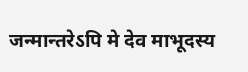जन्मान्तरेऽपि मे देव माभूदस्य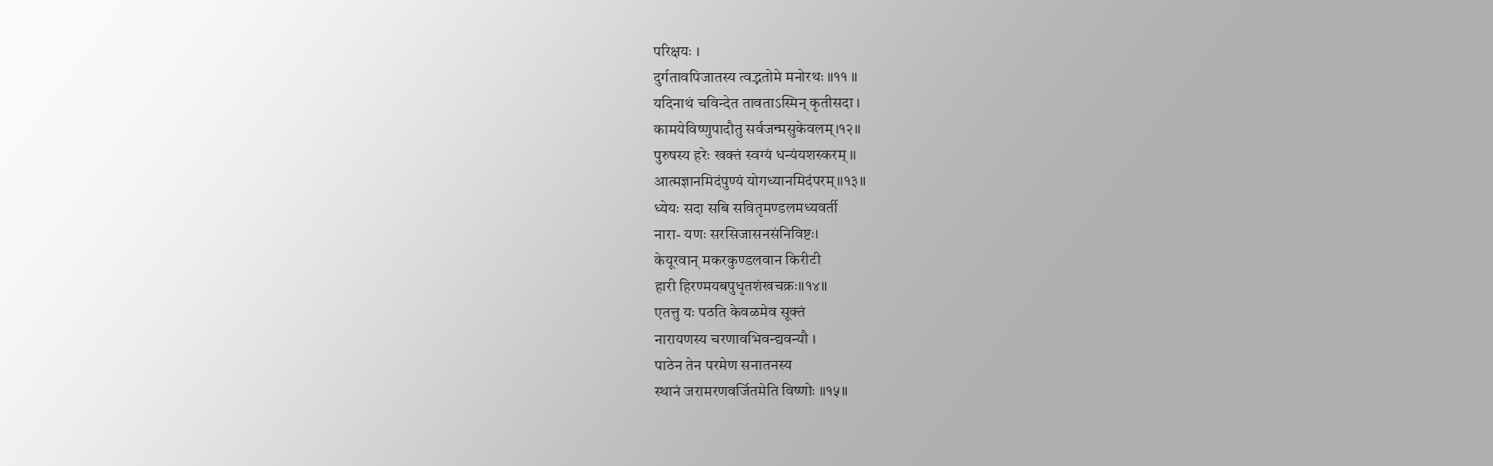परिक्षयः ।
दुर्गतावपिजातस्य त्वद्भतोमे मनोरथः ॥११ ॥
यदिनाथं चविन्देत तावताऽस्मिन् कृतीसदा ।
कामयेविष्णुपादौतु सर्वजन्मसुकेवलम्।१२॥
पुरुषस्य हरेः खक्तं स्वग्यं धन्यंयशस्करम् ।।
आत्मज्ञानमिदंपुण्यं योगध्यानमिदंपरम्।।१३॥
ध्येयः सदा सबि सवितृमण्डलमध्यवर्ती
नारा- यणः सरसिजासनसंनिविष्टः।
केयूरवान् मकरकुण्डलवान किरीटी
हारी हिरण्मयबपुधृतशंखचक्रः॥१४॥
एतत्तु यः पठति केवळमेव सूक्तं
नारायणस्य चरणावभिवन्द्यवन्यौ ।
पाठेन तेन परमेण सनातनस्य
स्थानं जरामरणवर्जितमेति विष्णोः ॥१५॥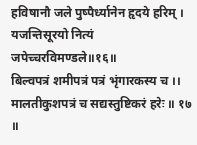हविषानौ जले पुष्पैर्ध्यानेन हृदये हरिम् ।
यजन्तिसूरयो नित्यं जपेच्चरविमण्डले॥१६॥
बिल्वपत्रं शमीपत्रं पत्रं भृंगारकस्य च ।।
मालतीकुशपत्रं च सद्यस्तुष्टिकरं हरेः ॥ १७ ॥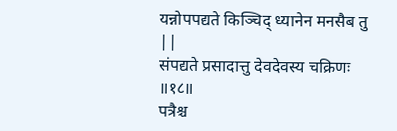यन्नोपपद्यते किञ्चिद् ध्यानेन मनसैब तु ||
संपद्यते प्रसादात्तु देवदेवस्य चक्रिणः ॥१८॥
पत्रैश्च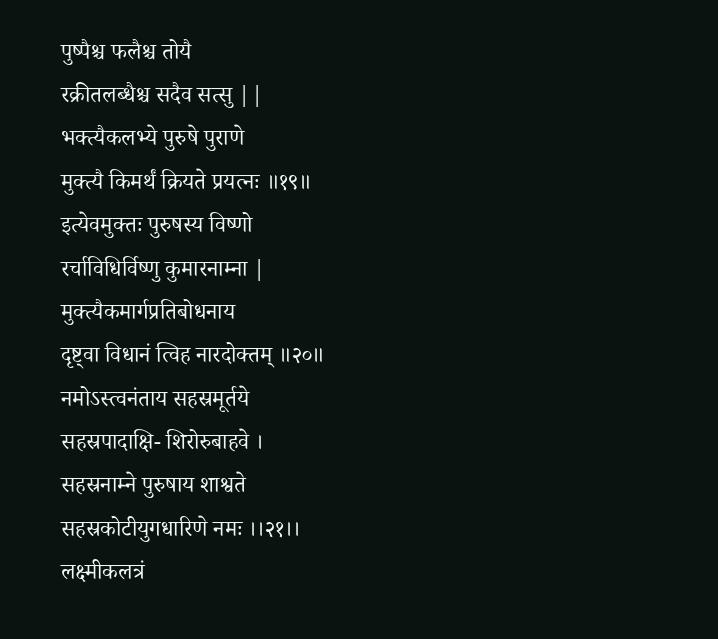पुष्पैश्च फलैश्च तोयै
रक्रीतलब्धैश्च सदैव सत्सु ||
भक्त्यैकलभ्ये पुरुषे पुराणे
मुक्त्यै किमर्थं क्रियते प्रयत्नः ॥१९॥
इत्येवमुक्तः पुरुषस्य विष्णो
रर्चाविधिर्विष्णु कुमारनाम्ना |
मुक्त्यैकमार्गप्रतिबोधनाय
दृष्ट्वा विधानं त्विह नारदोक्तम् ॥२०॥
नमोऽस्त्वनंताय सहस्रमूर्तये
सहस्रपादाक्षि- शिरोरुबाहवे ।
सहस्रनाम्ने पुरुषाय शाश्वते
सहस्रकोटीयुगधारिणे नमः ।।२१।।
लक्ष्मीकलत्रं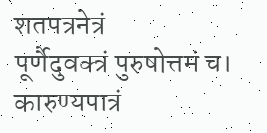शतपत्रनेत्रं
पूर्णैदुवक्त्रं पुरुषोत्तमं च।
कारुण्यपात्रं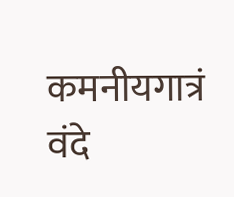कमनीयगात्रं
वंदे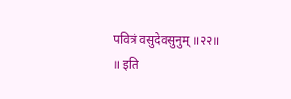पवित्रं वसुदेवसुनुम् ॥२२॥
॥ इति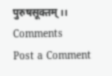पुरुषसूक्तम् ।।
Comments
Post a Comment